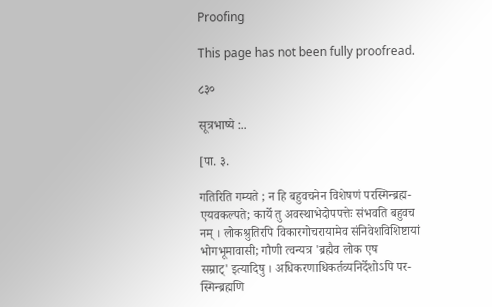Proofing

This page has not been fully proofread.

८३०

सूत्रभाष्ये :..

[पा. ३.

गतिरिति गम्यते ; न हि बहुवचनेन विशेषणं परस्मिन्ब्रह्म-
एयवकल्पते; कार्ये तु अवस्थाभेदोपपत्तेः संभवति बहुवच
नम् । लोकश्रुतिरपि विकारगोचरायामेव संनिवेशविशिष्टायां
भोगभूमावासी; गौणी त्वन्यत्र 'ब्रह्मैव लोक एष
सम्राट्' इत्यादिषु । अधिकरणाधिकर्तव्यनिर्देशोऽपि पर-
स्मिन्ब्रह्मणि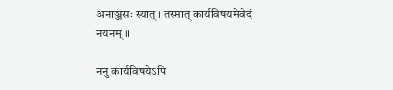अनाञ्जसः स्यात् । तस्मात् कार्यविषयमेवेदं
नयनम् ॥

ननु कार्यविषयेऽपि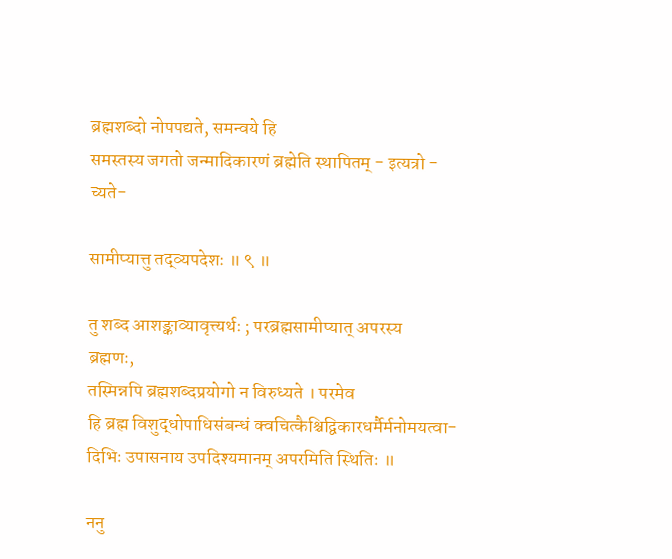ब्रह्मशब्दो नोपपद्यते, समन्वये हि
समस्तस्य जगतो जन्मादिकारणं ब्रह्मेति स्थापितम् - इत्यत्रो -
च्यते-

सामीप्यात्तु तद्व्यपदेशः ॥ ९ ॥

तु शब्द आशङ्काव्यावृत्त्यर्थः ; परब्रह्मसामीप्यात् अपरस्य
ब्रह्मणः,
तस्मिन्नपि ब्रह्मशब्दप्रयोगो न विरुध्यते । परमेव
हि ब्रह्म विशुद्धोपाधिसंबन्धं क्वचित्कैश्चिद्विकारधर्मैर्मनोमयत्वा-
दिभिः उपासनाय उपदिश्यमानम् अपरमिति स्थितिः ॥

ननु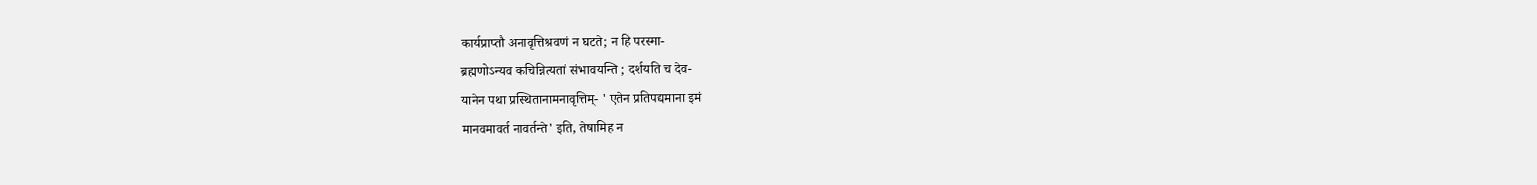कार्यप्राप्तौ अनावृत्तिश्रवणं न घटते; न हि परस्मा-
ब्रह्मणोऽन्यव कचिन्नित्यतां संभावयन्ति ; दर्शयति च देव-
यानेन पथा प्रस्थितानामनावृत्तिम्- ' एतेन प्रतिपद्यमाना इमं
मानवमावर्त नावर्तन्ते' इति, तेषामिह न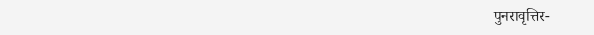पुनरावृत्तिर-